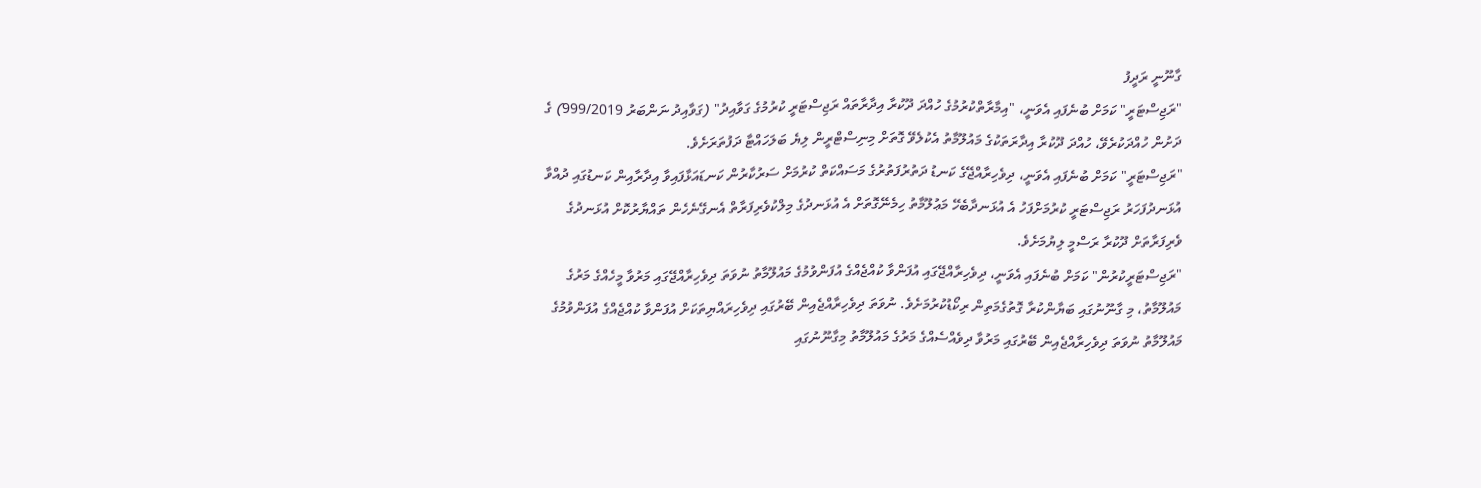ގާނޫނީ ރަދީފު
"ރަޖިސްޓަރީ" ކަމަށް ބުނެފައި އެވަނީ، "އިމާރާތްކުރުމުގެ ހުއްދަ ދޫކުރާ އިދާރާތައް ރަޖިސްޓަރީ ކުރުމުގެ ގަވާއިދު" (ގަވާއިދު ނަންބަރު 999/2019) ގެ ދަށުން ހުއްދަކުރެވޭ، ހުއްދަ ދޫކުރާ އިދާރަތަކުގެ މައުލޫމާތު އެކުލެވޭ ގޮތަށް މިނިސްޓްރީން ލިޔެ ބަލަހައްޓާ ދަފުތަރަށެވެ.
"ރަޖިސްޓަރީ" ކަމަށް ބުނެފައި އެވަނީ، ދިވެހިރާއްޖޭގެ ކަނޑު ދަތުރުފަތުރުގެ މަސައްކަތް ކުރުމަށް ސަރުކާރުން ކަނޑައަޅާފައިވާ އިދާރާއިން ކަނޑުގައި ދުއްވާ އުޅަނދުފަހަރު ރަޖިސްޓަރީ ކުރުމަށްފަހު އެ އުޅަނދާބެހޭ މަޢުލޫމާތު ހިމެނޭގޮތަށް އެ އުޅަނދުގެ މިލްކުވެރިފަރާތް އެނގޭނެހެން ތައްޔާރުކޮށް އުޅަނދުގެ ވެރިފަރާތަށް ދޫކުރާ ރަސްމީ ލިޔުމަށެވެ.
"ރަޖިސްޓަރީކުރުން" ކަމަށް ބުނެފައި އެވަނީ، ދިވެހިރާއްޖޭގައި އުފަންވާ ކުއްޖެއްގެ އުފަންވުމުގެ މައުލޫމާތު ނުވަތަ ދިވެހިރާއްޖޭގައި މަރުވާ މީހެއްގެ މަރުގެ މައުލޫމާތު، މި ގާނޫނުގައި ބަޔާންކުރާ ގޮތުގެމަތިން ރިކޯޑުކުރުމަށެވެ. ނުވަތަ ދިވެހިރާއްޖެއިން ބޭރުގައި ދިވެހިރައްޔިތަކަށް އުފަންވާ ކުއްޖެއްގެ އުފަންވުމުގެ މައުލޫމާތު ނުވަތަ ދިވެހިރާއްޖެއިން ބޭރުގައި މަރުވާ ދިވެއްސެއްގެ މަރުގެ މައުލޫމާތު މިގާނޫނުގައި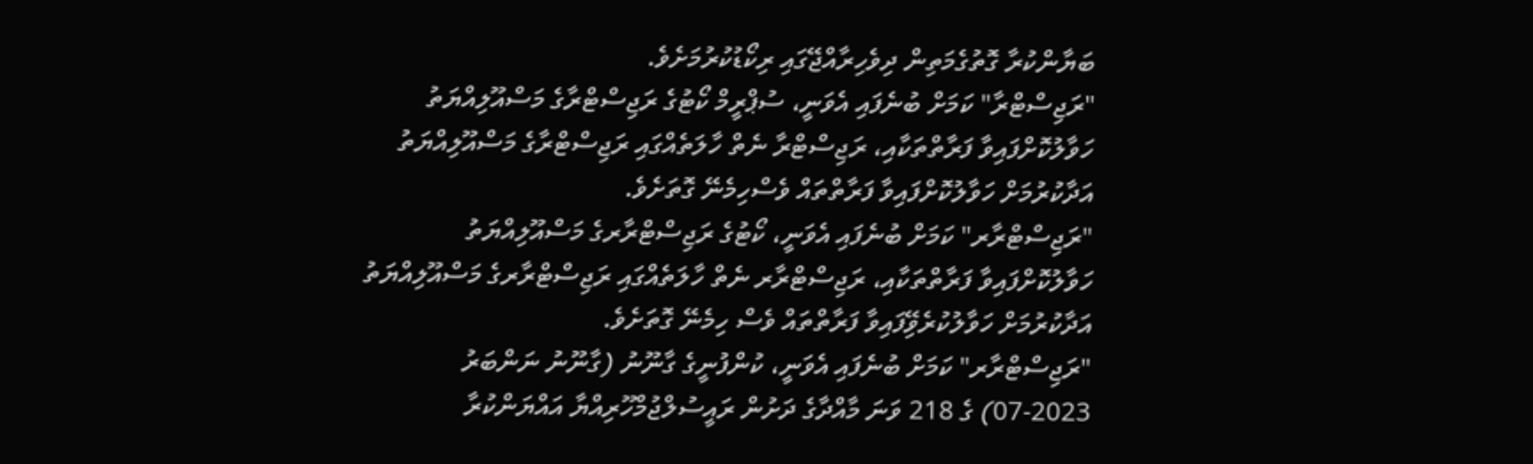ބަޔާންކުރާ ގޮތުގެމަތިން ދިވެހިރާއްޖޭގައި ރިކޯޑުކުރުމަށެވެ.
"ރަޖިސްޓްރާ" ކަމަށް ބުނެފައި އެވަނީ، ސުޕްރީމް ކޯޓުގެ ރަޖިސްޓްރާގެ މަސްއޫލިއްޔަތު ހަވާލުކޮށްފައިވާ ފަރާތްތަކާއި، ރަޖިސްޓްރާ ނެތް ހާލަތެއްގައި ރަޖިސްޓްރާގެ މަސްއޫލިއްޔަތު އަދާކުރުމަށް ހަވާލުކޮށްފައިވާ ފަރާތްތައް ވެސްހިމެނޭ ގޮތަށެވެ.
"ރަޖިސްޓްރާރ" ކަމަށް ބުނެފައި އެވަނީ، ކޯޓުގެ ރަޖިސްޓްރާރގެ މަސްއޫލިއްޔަތު ހަވާލުކޮށްފައިވާ ފަރާތްތަކާއި، ރަޖިސްޓްރާރ ނެތް ހާލަތެއްގައި ރަޖިސްޓްރާރގެ މަސްއޫލިއްޔަތު އަދާކުރުމަށް ހަވާލުކުރެވޭިފައިވާ ފަރާތްތައް ވެސް ހިމެނޭ ގޮތަށެވެ.
"ރަޖިސްޓްރާރ" ކަމަށް ބުނެފައި އެވަނީ، ކުންފުނީގެ ގާނޫނު (ގާނޫނު ނަންބަރު 2023-07) ގެ 218 ވަނަ މާއްދާގެ ދަށުން ރައީސުލްޖުމްހޫރިއްޔާ އައްޔަންކުރާ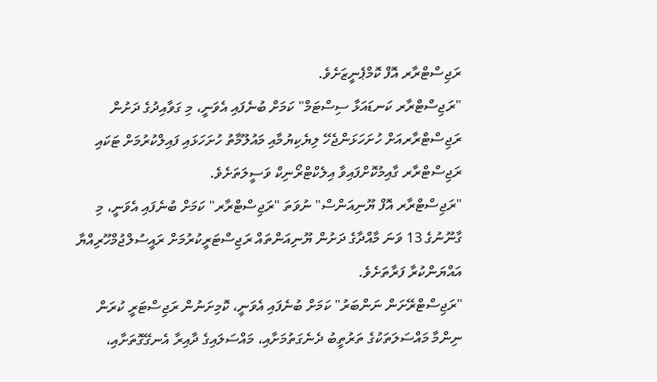ރަޖިސްޓްރާރ އޮފް ކޮމްޕެނީޒަށެވެ.
"ރަޖިސްޓްރާރ ކަނޑައަޅާ ސިސްޓަމް" ކަމަށް ބުނެފައި އެވަނީ، މި ގަވާއިދުގެ ދަށުން ރަޖިސްޓްރާރއަށް ހުށަހަޅަންޖެހޭ ލިޔެކިޔުމާއި މައުލޫމާތު ހުށަހަޅައި ފައިލްކުރުމަށް ޓަކައި ރަޖިސްޓްރާރ ގާއިމުކޮށްފައިވާ އިލެކްޓްރޯނިކް ވަސީލަތަށެވެ.
"ރަޖިސްޓްރާރ އޮފް ޔޫނިއަންސް" ނުވަތަ "ރަޖިސްޓްރާރ" ކަމަށް ބުނެފައި އެވަނީ، މި ގާނޫނުގެ 13 ވަނަ މާއްދާގެ ދަށުން ޔޫނިއަންތައް ރަޖިސްޓަރީކުރުމަށް ރައީސުލްޖުމްހޫރިއްޔާ އައްޔަންކުރާ ފަރާތަށެވެ.
"ރަޖިސްޓްރޭށަން ނަންބަރު" ކަމަށް ބުނެފައި އެވަނީ، ކޮމިށަނުން ރަޖިސްޓަރީ ކުރަން ނިންމާ މައްސަލަތަކުގެ ތަރުތީބު ދެނެގަތުމަށާއި، މައްސަލައިގެ ދާއިރާ އެނގޭގޮތަށާއި،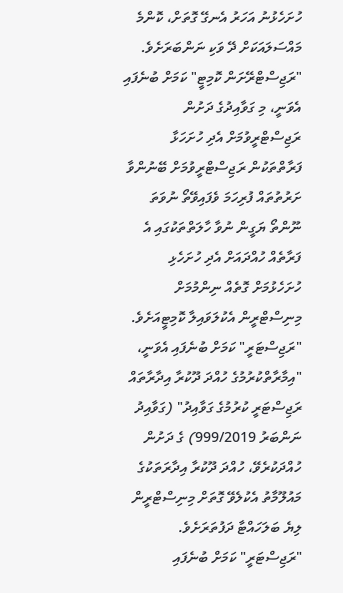ހުށަހެޅުނު އަހަރު އެނގޭ ގޮތަށް، ކޮންމެ މައްސަލައަކަށް ދޭ ވަކި ނަންބަރަށެވެ.
"ރަޖިސްޓްރޭށަން ކޮމިޓީ" ކަމަށް ބުނެފައި އެވަނީ، މި ގަވާއިދުގެ ދަށުން ރަޖިސްޓްރީވުމަށް އެދި ހުށަހަޅާ ފަރާތްތަކުން ރަޖިސްޓްރީވުމަށް ބޭނުންވާ ށަރުތުތައް ފުރިހަމަ ވެފައިވޭތޯ ނުވަތަ ނޫންތޯ ޔަގީން ނުވާ ހާލަތްތަކުގައި އެ ފަރާތެއް ހުއްދައަށް އެދި ހުށަހެޅި ހުށަހެޅުމަށް ގޮތެއް ނިންމުމަށް މިނިސްޓްރީން އެކުލަވައިލާ ކޮމިޓީއަށެވެ.
"ރަޖިސްޓަރީ" ކަމަށް ބުނެފައި އެވަނީ، "އިމާރާތްކުރުމުގެ ހުއްދަ ދޫކުރާ އިދާރާތައް ރަޖިސްޓަރީ ކުރުމުގެ ގަވާއިދު" (ގަވާއިދު ނަންބަރު 999/2019) ގެ ދަށުން ހުއްދަކުރެވޭ، ހުއްދަ ދޫކުރާ އިދާރަތަކުގެ މައުލޫމާތު އެކުލެވޭ ގޮތަށް މިނިސްޓްރީން ލިޔެ ބަލަހައްޓާ ދަފުތަރަށެވެ.
"ރަޖިސްޓަރީ" ކަމަށް ބުނެފައި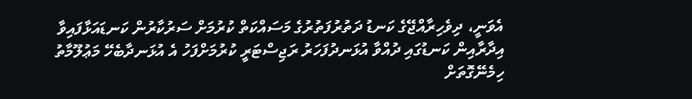އެވަނީ، ދިވެހިރާއްޖޭގެ ކަނޑު ދަތުރުފަތުރުގެ މަސައްކަތް ކުރުމަށް ސަރުކާރުން ކަނޑައަޅާފައިވާ އިދާރާއިން ކަނޑުގައި ދުއްވާ އުޅަނދުފަހަރު ރަޖިސްޓަރީ ކުރުމަށްފަހު އެ އުޅަނދާބެހޭ މަޢުލޫމާތު ހިމެނޭގޮތަށް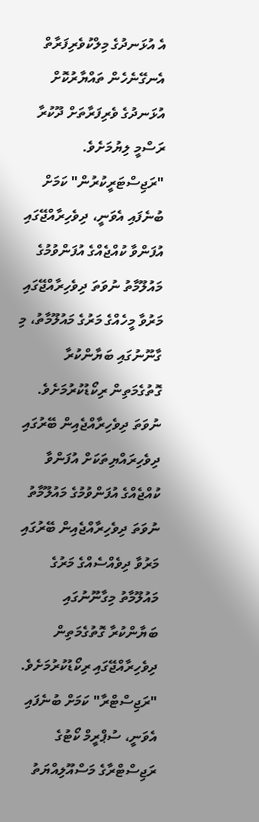އެ އުޅަނދުގެ މިލްކުވެރިފަރާތް އެނގޭނެހެން ތައްޔާރުކޮށް އުޅަނދުގެ ވެރިފަރާތަށް ދޫކުރާ ރަސްމީ ލިޔުމަށެވެ.
"ރަޖިސްޓަރީކުރުން" ކަމަށް ބުނެފައި އެވަނީ، ދިވެހިރާއްޖޭގައި އުފަންވާ ކުއްޖެއްގެ އުފަންވުމުގެ މައުލޫމާތު ނުވަތަ ދިވެހިރާއްޖޭގައި މަރުވާ މީހެއްގެ މަރުގެ މައުލޫމާތު، މި ގާނޫނުގައި ބަޔާންކުރާ ގޮތުގެމަތިން ރިކޯޑުކުރުމަށެވެ. ނުވަތަ ދިވެހިރާއްޖެއިން ބޭރުގައި ދިވެހިރައްޔިތަކަށް އުފަންވާ ކުއްޖެއްގެ އުފަންވުމުގެ މައުލޫމާތު ނުވަތަ ދިވެހިރާއްޖެއިން ބޭރުގައި މަރުވާ ދިވެއްސެއްގެ މަރުގެ މައުލޫމާތު މިގާނޫނުގައި ބަޔާންކުރާ ގޮތުގެމަތިން ދިވެހިރާއްޖޭގައި ރިކޯޑުކުރުމަށެވެ.
"ރަޖިސްޓްރާ" ކަމަށް ބުނެފައި އެވަނީ، ސުޕްރީމް ކޯޓުގެ ރަޖިސްޓްރާގެ މަސްއޫލިއްޔަތު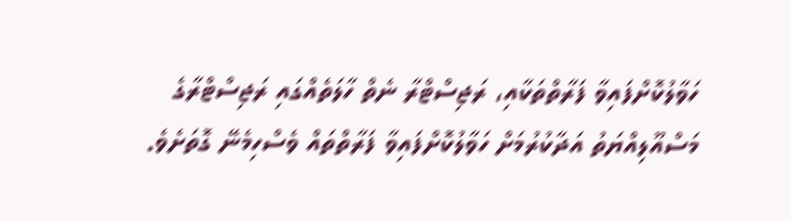ހަވާލުކޮށްފައިވާ ފަރާތްތަކާއި، ރަޖިސްޓްރާ ނެތް ހާލަތެއްގައި ރަޖިސްޓްރާގެ މަސްއޫލިއްޔަތު އަދާކުރުމަށް ހަވާލުކޮށްފައިވާ ފަރާތްތައް ވެސްހިމެނޭ ގޮތަށެވެ.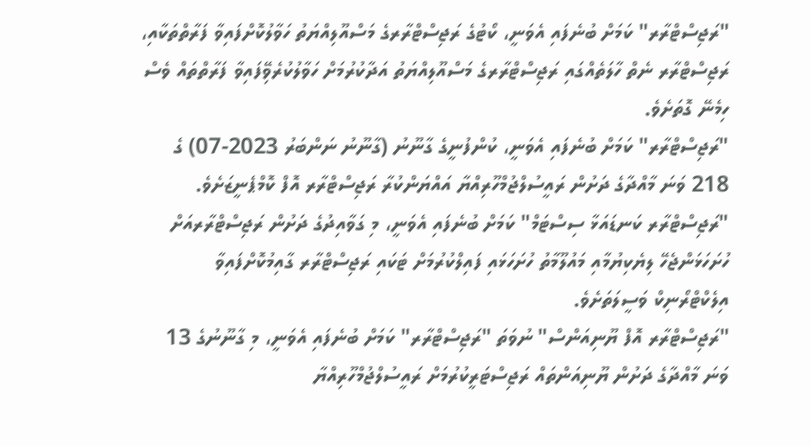"ރަޖިސްޓްރާރ" ކަމަށް ބުނެފައި އެވަނީ، ކޯޓުގެ ރަޖިސްޓްރާރގެ މަސްއޫލިއްޔަތު ހަވާލުކޮށްފައިވާ ފަރާތްތަކާއި، ރަޖިސްޓްރާރ ނެތް ހާލަތެއްގައި ރަޖިސްޓްރާރގެ މަސްއޫލިއްޔަތު އަދާކުރުމަށް ހަވާލުކުރެވޭިފައިވާ ފަރާތްތައް ވެސް ހިމެނޭ ގޮތަށެވެ.
"ރަޖިސްޓްރާރ" ކަމަށް ބުނެފައި އެވަނީ، ކުންފުނީގެ ގާނޫނު (ގާނޫނު ނަންބަރު 2023-07) ގެ 218 ވަނަ މާއްދާގެ ދަށުން ރައީސުލްޖުމްހޫރިއްޔާ އައްޔަންކުރާ ރަޖިސްޓްރާރ އޮފް ކޮމްޕެނީޒަށެވެ.
"ރަޖިސްޓްރާރ ކަނޑައަޅާ ސިސްޓަމް" ކަމަށް ބުނެފައި އެވަނީ، މި ގަވާއިދުގެ ދަށުން ރަޖިސްޓްރާރއަށް ހުށަހަޅަންޖެހޭ ލިޔެކިޔުމާއި މައުލޫމާތު ހުށަހަޅައި ފައިލްކުރުމަށް ޓަކައި ރަޖިސްޓްރާރ ގާއިމުކޮށްފައިވާ އިލެކްޓްރޯނިކް ވަސީލަތަށެވެ.
"ރަޖިސްޓްރާރ އޮފް ޔޫނިއަންސް" ނުވަތަ "ރަޖިސްޓްރާރ" ކަމަށް ބުނެފައި އެވަނީ، މި ގާނޫނުގެ 13 ވަނަ މާއްދާގެ ދަށުން ޔޫނިއަންތައް ރަޖިސްޓަރީކުރުމަށް ރައީސުލްޖުމްހޫރިއްޔާ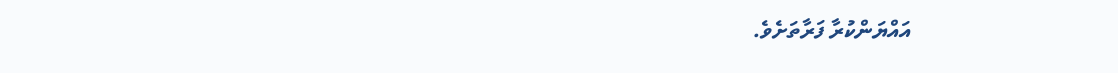އައްޔަންކުރާ ފަރާތަށެވެ.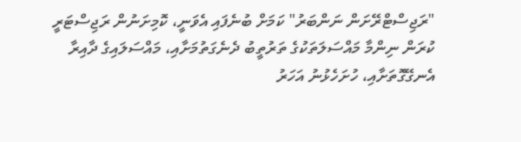"ރަޖިސްޓްރޭށަން ނަންބަރު" ކަމަށް ބުނެފައި އެވަނީ، ކޮމިށަނުން ރަޖިސްޓަރީ ކުރަން ނިންމާ މައްސަލަތަކުގެ ތަރުތީބު ދެނެގަތުމަށާއި، މައްސަލައިގެ ދާއިރާ އެނގޭގޮތަށާއި، ހުށަހެޅުނު އަހަރު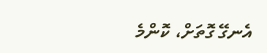އެނގޭ ގޮތަށް، ކޮންމެ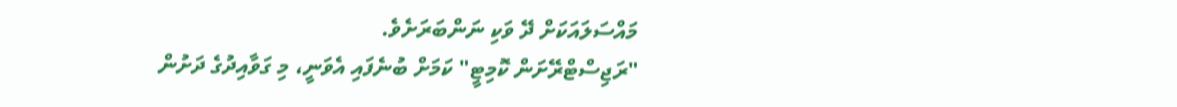މައްސަލައަކަށް ދޭ ވަކި ނަންބަރަށެވެ.
"ރަޖިސްޓްރޭށަން ކޮމިޓީ" ކަމަށް ބުނެފައި އެވަނީ، މި ގަވާއިދުގެ ދަށުން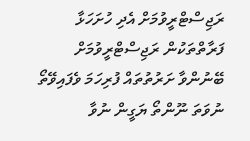ރަޖިސްޓްރީވުމަށް އެދި ހުށަހަޅާ ފަރާތްތަކުން ރަޖިސްޓްރީވުމަށް ބޭނުންވާ ށަރުތުތައް ފުރިހަމަ ވެފައިވޭތޯ ނުވަތަ ނޫންތޯ ޔަގީން ނުވާ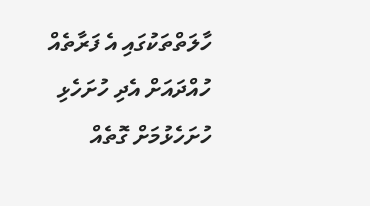ހާލަތްތަކުގައި އެ ފަރާތެއް ހުއްދައަށް އެދި ހުށަހެޅި ހުށަހެޅުމަށް ގޮތެއް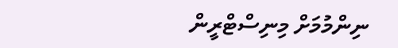ނިންމުމަށް މިނިސްޓްރީން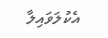އެކުލަވައިލާ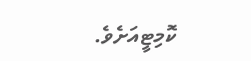ކޮމިޓީއަށެވެ.